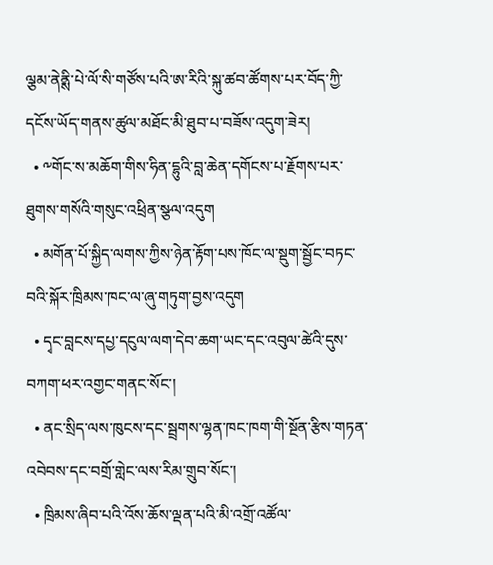ལྕམ་ནེནྶི་པེ་ལོ་སི་གཙོས་པའི་ཨ་རིའི་སྐུ་ཚབ་ཚོགས་པར་བོད་ཀྱི་དངོས་ཡོད་གནས་ཚུལ་མཐོང་མི་ཐུབ་པ་བཟོས་འདུག་ཟེར།
  • ༸གོང་ས་མཆོག་གིས་ཧིན་དྷུའི་བླ་ཆེན་དགོངས་པ་རྗོགས་པར་ཐུགས་གསོའི་གསུང་འཕྲིན་སྩལ་འདུག
  • མགོན་པོ་སྐྱིད་ལགས་ཀྱིས་ཉེན་རྟོག་པས་ཁོང་ལ་སྡུག་སྦྱོང་བཏང་བའི་སྐོར་ཁྲིམས་ཁང་ལ་ཞུ་གཏུག་བྱས་འདུག
  • དྭང་བླངས་དཔྱ་དངུལ་ལག་དེབ་ཆག་ཡང་དང་འབུལ་ཚེའི་དུས་བཀག་ཕར་འགྱང་གནང་སོང་།
  • ནང་སྲིད་ལས་ཁུངས་དང་སྦྲགས་ལྷན་ཁང་ཁག་གི་སྔོན་རྩིས་གཏན་འབེབས་དང་བགྲོ་གླེང་ལས་རིམ་གྲུབ་སོང་།
  • ཁྲིམས་ཞིབ་པའི་འོས་ཆོས་ལྡན་པའི་མི་འགྲོ་འཚོལ་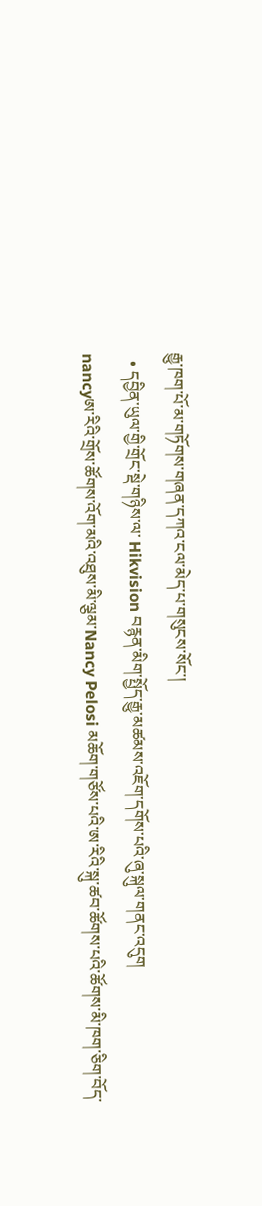རྒྱུ་ཁག་པོ་མ་གཏོགས་གཞན་དཀའ་ངལ་མེད་པ་གསུངས་སོང་།
  • དབྱིན་ཡུལ་གྱི་གྲོང་སྡེ་གཉིས་ལ་ Hikvision བརྙན་མིག་སྤྱོད་རྒྱུ་མཚམས་འཇོག་དགོས་པའི་ཞུ་སྐུལ་གནང་འདུག
nancyཨ་རིའི་གྲོས་ཚོགས་འོག་མའི་འཐུས་མི་ལྕམ་Nancy Pelosi མཆོག་གཙོས་པའི་ཨ་རིའི་སྐུ་ཚབ་ཚོགས་པའི་ཚོགས་མི་ཁག་ཅིག་བོད་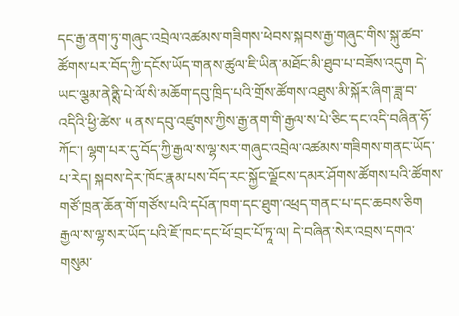དང་རྒྱ་ནག་ཏུ་གཞུང་འབྲེལ་འཚམས་གཟིགས་ཕེབས་སྐབས་རྒྱ་གཞུང་གིས་སྐུ་ཚབ་ཚོགས་པར་བོད་ཀྱི་དངོས་ཡོད་གནས་ཚུལ་ཇི་ཡིན་མཐོང་མི་ཐུབ་པ་བཟོས་འདུག དེ་ཡང་ལྕམ་ནེནྶི་པེ་ལོ་སི་མཆོག་དབུ་ཁྲིད་པའི་གྲོས་ཚོགས་འཐུས་མི་སྐོར་ཞིག་ཟླ་བ་འདིའི་ཕྱི་ཚེས་ ༥ ནས་དབུ་འཛུགས་ཀྱིས་རྒྱ་ནག་གི་རྒྱལ་ས་པེ་ཅིང་དང་འདི་བཞིན་ཧོ་ཀོང་། ལྷག་པར་དུ་བོད་ཀྱི་རྒྱལ་ས་ལྷ་སར་གཞུང་འབྲེལ་འཚམས་གཟིགས་གནང་ཡོད་པ་རེད། སྐབས་དེར་ཁོང་རྣམ་པས་བོད་རང་སྐྱོང་ལྗོངས་དམར་ཤོགས་ཚོགས་པའི་ཚོགས་གཙོ་ཁྲན་ཆོན་གོ་གཙོས་པའི་དཔོན་ཁག་དང་ཐུག་འཕྲད་གནང་པ་དང་ཆབས་ཅིག རྒྱལ་ས་ལྷ་སར་ཡོད་པའི་ཇོ་ཁང་དང་ཕོ་བྲང་པོ་ཏཱ་ལ། དེ་བཞིན་སེར་འབྲས་དགའ་གསུམ་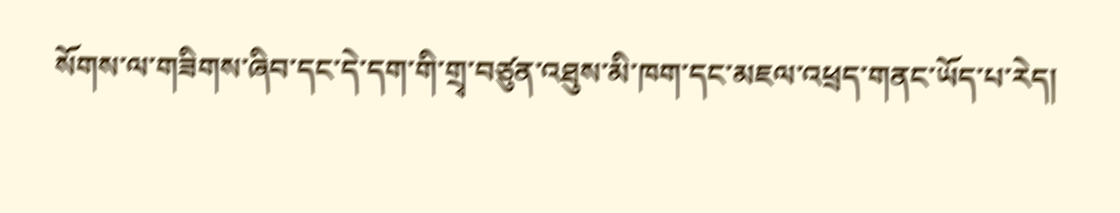སོགས་ལ་གཟིགས་ཞིབ་དང་དེ་དག་གི་གྲྭ་བཙུན་འཐུས་མི་ཁག་དང་མཇལ་འཕྲད་གནང་ཡོད་པ་རེད།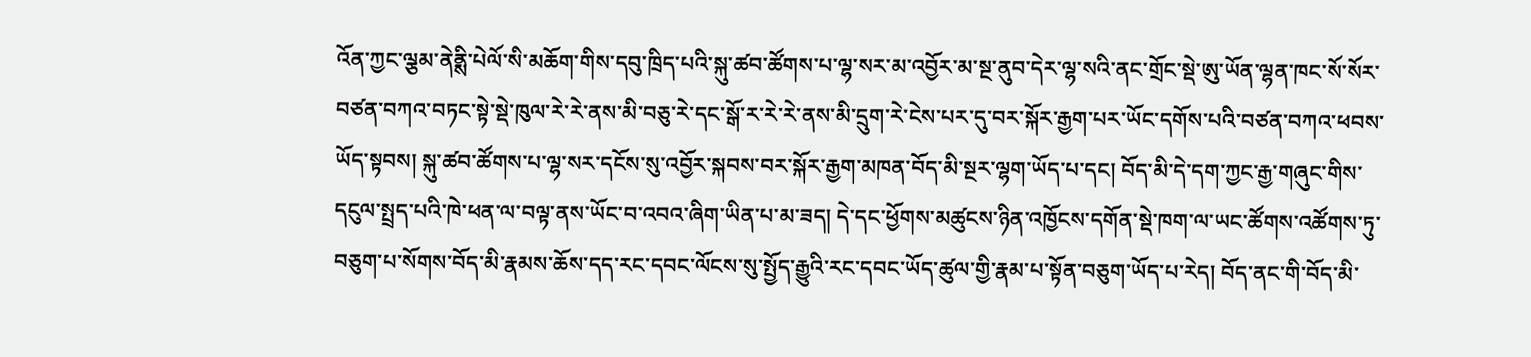འོན་ཀྱང་ལྕམ་ནེནྶི་པེལོ་སི་མཆོག་གིས་དབུ་ཁྲིད་པའི་སྐུ་ཚབ་ཚོགས་པ་ལྷ་སར་མ་འབྱོར་མ་སྔ་ནུབ་དེར་ལྷ་སའི་ནང་གྲོང་སྡེ་ཨུ་ཡོན་ལྷན་ཁང་སོ་སོར་བཙན་བཀའ་བཏང་སྟེ་སྡེ་ཁུལ་རེ་རེ་ནས་མི་བཅུ་རེ་དང་སྒོ་ར་རེ་རེ་ནས་མི་དྲུག་རེ་ངེས་པར་དུ་བར་སྐོར་རྒྱག་པར་ཡོང་དགོས་པའི་བཙན་བཀའ་ཕབས་ཡོད་སྟབས། སྐུ་ཚབ་ཚོགས་པ་ལྷ་སར་དངོས་སུ་འབྱོར་སྐབས་བར་སྐོར་རྒྱག་མཁན་བོད་མི་སྔར་ལྷག་ཡོད་པ་དང། བོད་མི་དེ་དག་ཀྱང་རྒྱ་གཞུང་གིས་དངུལ་སྤྲད་པའི་ཁེ་ཕན་ལ་བལྟ་ནས་ཡོང་བ་འབའ་ཞིག་ཡིན་པ་མ་ཟད། དེ་དང་ཕྱོགས་མཚུངས་ཉིན་འཁྱོངས་དགོན་སྡེ་ཁག་ལ་ཡང་ཚོགས་འཚོགས་ཏུ་བཅུག་པ་སོགས་བོད་མི་རྣམས་ཆོས་དད་རང་དབང་ལོངས་སུ་སྤྱོད་རྒྱུའི་རང་དབང་ཡོད་ཚུལ་གྱི་རྣམ་པ་སྟོན་བཅུག་ཡོད་པ་རེད། བོད་ནང་གི་བོད་མི་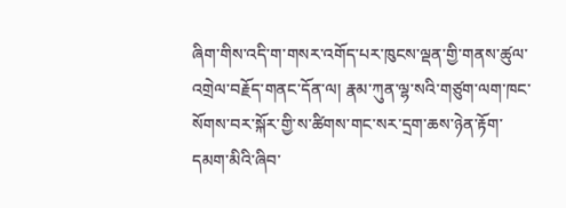ཞིག་གིས་འདི་ག་གསར་འགོད་པར་ཁུངས་ལྡན་གྱི་གནས་ཚུལ་འགྲེལ་བརྗོད་གནང་དོན་ལ། རྣམ་ཀུན་ལྷ་སའི་གཙུག་ལག་ཁང་སོགས་བར་སྐོར་གྱི་ས་ཚིགས་གང་སར་དྲག་ཆས་ཉེན་རྟོག་དམག་མིའི་ཞིབ་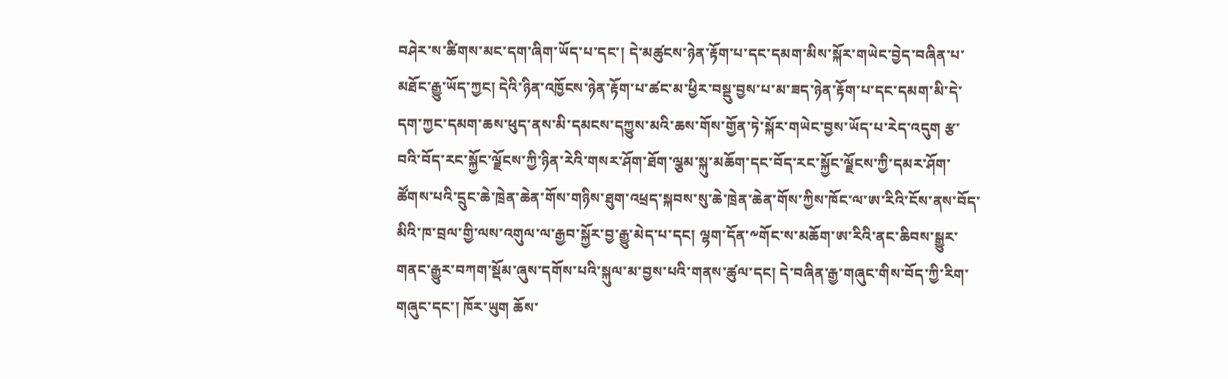བཤེར་ས་ཚིགས་མང་དག་ཞིག་ཡོད་པ་དང་། དེ་མཚུངས་ཉེན་རྟོག་པ་དང་དམག་མིས་སྐོར་གཡེང་བྱེད་བཞིན་པ་མཐོང་རྒྱུ་ཡོད་ཀྱང། དེའི་ཉིན་འཁྱོངས་ཉེན་རྟོག་པ་ཚང་མ་ཕྱིར་བསྡུ་བྱས་པ་མ་ཟད་ཉེན་རྟོག་པ་དང་དམག་མི་དེ་དག་ཀྱང་དམག་ཆས་ཕུད་ནས་མི་དམངས་དཀྱུས་མའི་ཆས་གོས་གྱོན་ཏེ་སྐོར་གཡེང་བྱས་ཡོད་པ་རེད་འདུག རྩ་བའི་བོད་རང་སྐྱོང་ལྗོངས་ཀྱི་ཉིན་རེའི་གསར་ཤོག་ཐོག་ལྕམ་སྐུ་མཆོག་དང་བོད་རང་སྐྱོང་ལྗོངས་ཀྱི་དམར་ཤོག་ཚོགས་པའི་དྲུང་ཆེ་ཁྲེན་ཆེན་གོས་གཉིས་ཐུག་འཕྲད་སྐབས་སུ་ཆེ་ཁྲེན་ཆེན་གོས་ཀྱིས་ཁོང་ལ་ཨ་རིའི་ངོས་ནས་བོད་མིའི་ཁ་བྲལ་གྱི་ལས་འགུལ་ལ་རྒྱབ་སྐྱོར་བྱ་རྒྱུ་མེད་པ་དང། ལྷག་དོན་༸གོང་ས་མཆོག་ཨ་རིའི་ནང་ཆིབས་སྒྱུར་གནང་རྒྱུར་བཀག་སྡོམ་ཞུས་དགོས་པའི་སྐུལ་མ་བྱས་པའི་གནས་ཚུལ་དང། དེ་བཞིན་རྒྱ་གཞུང་གིས་བོད་ཀྱི་རིག་གཞུང་དང་། ཁོར་ཡུག ཆོས་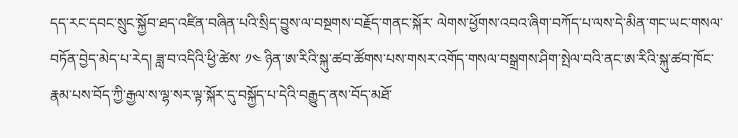དད་རང་དབང་སྲུང་སྐྱོབ་ཐད་འཛིན་བཞིན་པའི་སྲིད་བྱུས་ལ་བསྔགས་བརྗོད་གནང་སྐོར་ ལེགས་ཕྱོགས་འབའ་ཞིག་བཀོད་པ་ལས་དེ་མིན་གང་ཡང་གསལ་བཏོན་བྱེད་མེད་པ་རེད། ཟླ་བ་འདིའི་ཕྱི་ཚེས་ ༡༤ ཉིན་ཨ་རིའི་སྐུ་ཚབ་ཚོགས་པས་གསར་འགོད་གསལ་བསྒྲགས་ཤིག་སྤེལ་བའི་ནང་ཨ་རིའི་སྐུ་ཚབ་ཁོང་རྣམ་པས་བོད་ཀྱི་རྒྱལ་ས་ལྷ་སར་ལྟ་སྐོར་དུ་བསྐྱོད་པ་དེའི་བརྒྱུད་ནས་བོད་མཐོ་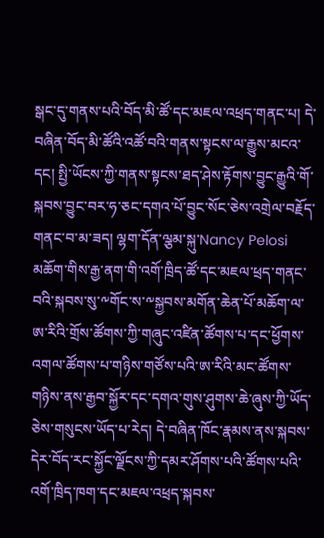སྒང་དུ་གནས་པའི་བོད་མི་ཚོ་དང་མཇལ་འཕྲད་གནང་པ། དེ་བཞིན་བོད་མི་ཚོའི་འཚོ་བའི་གནས་སྟངས་ལ་རྒྱུས་མངའ་དང། སྤྱི་ཡོངས་ཀྱི་གནས་སྟངས་ཐད་ཤེས་རྟོགས་བྱུང་རྒྱུའི་གོ་སྐབས་བྱུང་བར་ཧ་ཅང་དགའ་པོ་བྱུང་སོང་ཅེས་འགྲེལ་བརྗོད་གནང་བ་མ་ཟད། ལྷག་དོན་ལྕམ་སྐུ་Nancy Pelosi མཆོག་གིས་རྒྱ་ནག་གི་འགོ་ཁྲིད་ཚོ་དང་མཇལ་ཕྲད་གནང་བའི་སྐབས་སུ་༸གོང་ས་༸སྐྱབས་མགོན་ཆེན་པོ་མཆོག་ལ་ཨ་རིའི་གྲོས་ཚོགས་ཀྱི་གཞུང་འཛིན་ཚོགས་པ་དང་ཕྱོགས་འགལ་ཚོགས་པ་གཉིས་གཙོས་པའི་ཨ་རིའི་མང་ཚོགས་གཉིས་ནས་རྒྱབ་སྐྱོར་དང་དགའ་གུས་ཤུགས་ཆེ་ཞུས་ཀྱི་ཡོད་ཅེས་གསུངས་ཡོད་པ་རེད། དེ་བཞིན་ཁོང་རྣམས་ནས་སྐབས་དེར་བོད་རང་སྐྱོང་ལྗོངས་ཀྱི་དམར་ཤོགས་པའི་ཚོགས་པའི་འགོ་ཁྲིད་ཁག་དང་མཇལ་འཕྲད་སྐབས་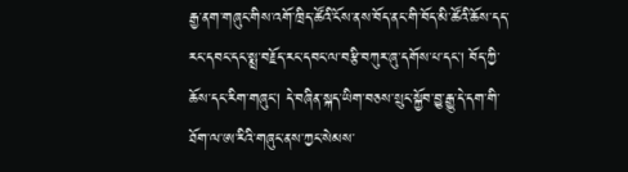རྒྱ་ནག་གཞུང་གིས་འགོ་ཁྲིད་ཚོའི་ངོས་ནས་བོད་ནང་གི་བོད་མི་ཚོའི་ཆོས་དད་རང་དབང་དང་སྨྲ་བརྗོད་རང་དབང་ལ་བརྩི་བཀུར་ཞུ་དགོས་པ་དང། བོད་ཀྱི་ཆོས་དང་རིག་གཞུང། དེ་བཞིན་སྐད་ཡིག་བཅས་སྲུང་སྐྱོབ་བྱུ་རྒྱུ་དེ་དག་གི་ཐོག་ལ་ཨ་རིའི་གཞུང་ནས་ཀྱང་སེམས་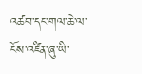འཚབ་དང་གལ་ཆེ་ལ་ངོས་འཛིན་ཞུ་ཡི་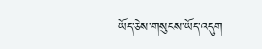ཡོད་ཅེས་གསུངས་ཡོད་འདུག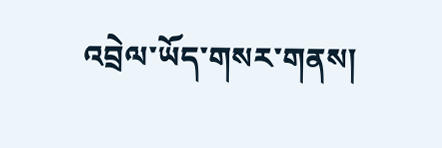འབྲེལ་ཡོད་གསར་གནས།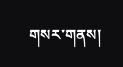གསར་གནས།